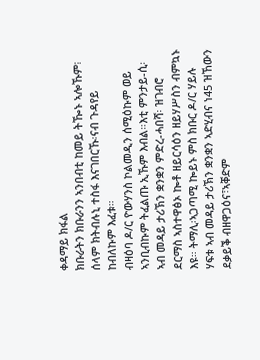ቀዳማይ ክፋል
ክቡራትን ክቡራንን ኣንበብቲ ከመይ ትዀኑ ኣሎኹም፧ ሰላም ክትብሉኒ ተስፋ እናገበርኹ፡ናብ ጉዳየይ ከብለኩም እፈቱ።
ብዛዕባ ዶ/ር ዮውሃንስ ኮልመዲን ሰሚዕኩም ወይ ኣንቢብኩም ትፈልጡ ኢኹም እብል።እቲ ምንታይ-ሲ፡ኣብ መዳይ ታሪኽን ቋንቋን ምድረ-ሓበሻ፡ ዝገብሮ ደርማስ ኣስተዋፅኦ ኰቶ ዘይርሳዕን ዘይሃሥስን ብምኳኑ እዩ። ትማሊ፡ኣጋጣሚ ኰይኑ ምስ ክቡር ዶ/ር ሃይሉ ሃፍቱ ኣብ መዳይ ታሪኽን ቋንቋን ኣድሂብና ነ45 ዝኸውን ደቃይቕ ብዘዋጋዕና፣ኣቐድም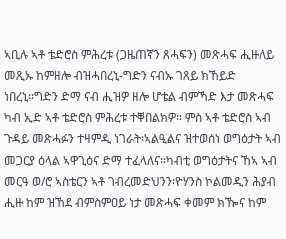ኣቢሉ ኣቶ ቴድሮስ ምሕረቱ (ጋዜጠኛን ጸሓፍን) መጽሓፍ ሒዙለይ መጺኡ ከምዘሎ ብዝሓበረኒ-ግድን ናብኡ ገጸይ ክኸይድ ነበረኒ።ግድን ድማ ናብ ሒዝዎ ዘሎ ሆቴል ብምኻድ እታ መጽሓፍ ካብ ኢድ ኣቶ ቴድሮስ ምሕረቱ ተቐበልክዎ። ምስ ኣቶ ቴድሮስ ኣብ ጉዳይ መጽሓፉን ተዛምዲ ነገራት፡ኣልዒልና ዝተወሰነ ወግዕታት ኣብ መጋርያ ዕላል ኣዋጊዕና ድማ ተፈላለና።ካብቲ ወግዕታትና ኸኣ ኣብ መርዓ ወ/ሮ ኣስቴርን ኣቶ ገብረመድህንን፡ዮሃንስ ኮልመዲን ሕያብ ሒዙ ከም ዝኸደ ብምስምዐይ ነታ መጽሓፍ ቀመም ክዀና ከም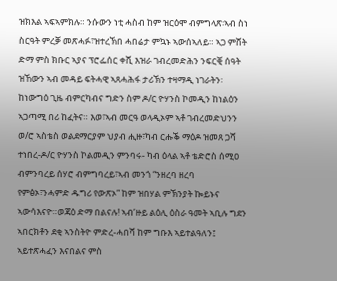ዝክእል ኣፍኣምክሉ። ንሱውን ነቲ ሓስብ ከም ዝርዕሞ ብምግላጽ፡ኣብ ስነ ስርዓት ምረቓ መጽሓፉ፣ዝተረኽበ ሓበሬታ ምኳኑ ኣውሰኣለይ። ኣጋ ምሸት ድማ ምስ ክቡር ኣያና ፕሮፌሰር ቀሺ እዝራ ገብረመድሕን ንፍርቒ ሰዓት ዝኸውን ኣብ መዳይ ፍትሓዊ ኣጸሓሕፋ ታሪኽን ተዛማዲ ነገራትን፡ከነውግዕ ጊዜ ብምርካብና ግድን ስም ዶ/ር ዮሃንስ ኮመዲን ከነልዕን ኣጋጣሚ በሪ ከፈትና። እወ፣ኣብ መርዓ ወላዲኦም ኣቶ ገብረመድህንን ወ/ሮ ኣስቴስ ወልደማርያም ህያብ ሒዙ፣ካብ ርሑቕ ማዕዶ ዝመጸ ጋሻ ተነበረ-ዶ/ር ዮሃንስ ኮልመዲን ምንባሩ- ካብ ዕላል ኣቶ ቴድሮስ ሰሚዐ ብምንባረይ ሰሃሮ ብምግባረይ፣ኣብ መንጎ “ንዘረባ ዘረባ የምፅኦ፣ንሓምድ ዱግሪ የውጽኦ” ከም ዝበሃል ምኽንያት ኰይኑና ኣውሳእናዮ።ወጃዕ ድማ በልናሉ! ኣብ’ዙይ ልዕሊ ዕስራ ዓመት ኣቢሉ ግደን ኣበርክቶን ደቂ ኣንስትዮ ምድረ-ሓበሻ ከም ግቡእ ኣይተልዓለን፤ ኣይተጽሓፈን እናበልና ምስ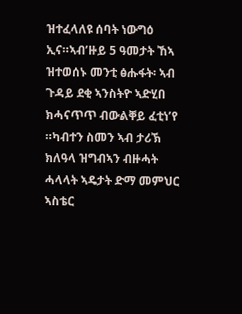ዝተፈላለዩ ሰባት ነውግዕ ኢና።ኣብ’ዙይ 5 ዓመታት ኸኣ ዝተወሰኑ መንቲ ፅሑፋት፡ ኣብ ጉዳይ ደቂ ኣንስትዮ ኣድሂበ ክሓናጥጥ ብውልቐይ ፈቲነ’የ ።ካብተን ስመን ኣብ ታሪኽ ክለዓላ ዝግብኣን ብዙሓት ሓላላት ኣዴታት ድማ መምህር ኣስቴር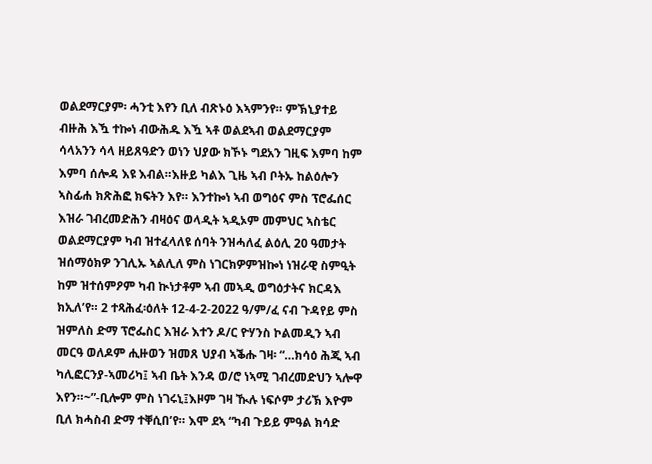ወልደማርያም፡ ሓንቲ እየን ቢለ ብጽኑዕ እኣምንየ። ምኽኒያተይ ብዙሕ እዃ ተኰነ ብውሕዱ እዃ ኣቶ ወልደኣብ ወልደማርያም ሳላአንን ሳላ ዘይጸዓድን ወነን ህያው ክኾኑ ግደአን ገዚፍ እምባ ከም እምባ ሰሎዳ እዩ እብል።እዙይ ካልእ ጊዜ ኣብ ቦትኡ ከልዕሎን ኣስፊሐ ክጽሕፎ ክፍትን እየ። እንተኰነ ኣብ ወግዕና ምስ ፕሮፌሰር እዝራ ገብረመድሕን ብዛዕና ወላዲት ኣዲኦም መምህር ኣስቴር ወልደማርያም ካብ ዝተፈላለዩ ሰባት ንዝሓለፈ ልዕሊ 20 ዓመታት ዝሰማዕክዎ ንገሊኡ ኣልሊለ ምስ ነገርክዎምዝኰነ ነዝራዊ ስምዒት ከም ዝተሰምዖም ካብ ኲነታቶም ኣብ መኣዲ ወግዕታትና ክርዳእ ክኢለ’የ። 2 ተጻሕፈ፡ዕለት 12-4-2-2022 ዓ/ም/ፈ ናብ ጉዳየይ ምስ ዝምለስ ድማ ፕሮፌስር እዝራ እተን ዶ/ር ዮሃንስ ኮልመዲን ኣብ መርዓ ወለዶም ሒዙወን ዝመጸ ህያብ ኣቕሑ ገዛ፡ “…ክሳዕ ሕጂ ኣብ ካሊፎርንያ-ኣመሪካ፤ ኣብ ቤት እንዳ ወ/ሮ ነኣሚ ገብረመድህን ኣሎዋ እየን።~”-ቢሎም ምስ ነገሩኒ፤እዞም ገዛ ዂሉ ነፍሶም ታሪኽ እዮም ቢለ ክሓስብ ድማ ተቐሲበ’የ። እሞ ደኣ “ካብ ጉይይ ምዓል ክሳድ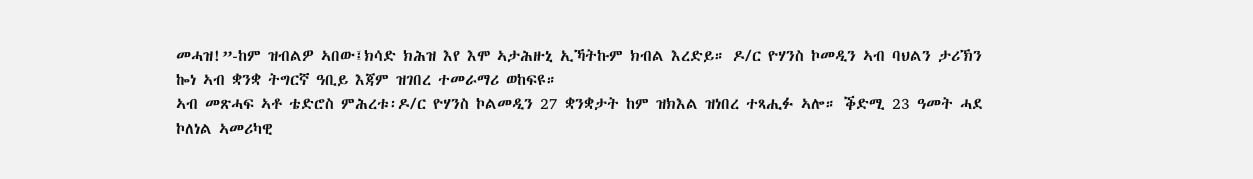መሓዝ!”-ከም ዝብልዎ ኣበው፤ክሳድ ክሕዝ እየ እሞ ኣታሕዙኒ ኢኻትኩም ክብል እረድይ። ዶ/ር ዮሃንስ ኮመዲን ኣብ ባህልን ታሪኽን ኰነ ኣብ ቋንቋ ትግርኛ ዓቢይ እጃም ዝገበረ ተመራማሪ ወከፍዩ።
ኣብ መጽሓፍ ኣቶ ቴድሮስ ምሕረቱ፡ዶ/ር ዮሃንስ ኮልመዲን 27 ቋንቋታት ከም ዝክእል ዝነበረ ተጻሒፉ ኣሎ። ቕድሚ 23 ዓመት ሓደ ኮለነል ኣመሪካዊ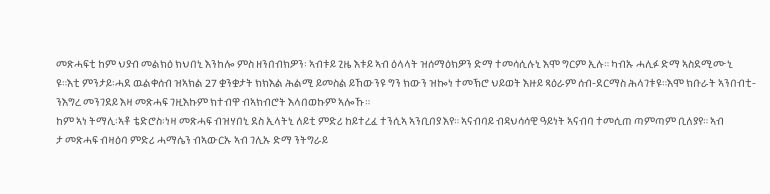መጽሓፍቲ ከም ህያብ መልክዕ ክህበኒ እንከሎ ምስ ዘንበብክዎን፡ ኣብቱይ ጊዜ እቱይ ኣብ ዕላላት ዝሰማዕክዎን ድማ ተመሳሲሉኒ እሞ ግርም ኢሉ። ካብኡ ሓሊፉ ድማ ኣስደሚሙኒ
ዩ።እቲ ምንታይ፡ሓደ ዉልቀሰብ ዝኣክል 27 ቋንቋታት ክክእል ሕልሚ ይመስል ይኸውንዩ ግን ክውን ዝኰነ ተመኽሮ ህይወት እዙይ ጻዕራም ሰብ-ደርማስ ሕላገቱዩ።እሞ ክቡራት ኣንበብቲ- ንእግረ መንገደይ እዛ መጽሓፍ ገዚእኩም ክተብዋ ብኣክብሮት እላበወኩም ኣሎኹ።
ከም ኣነ ትማሊ፡ኣቶ ቴድሮስ፡ነዛ መጽሓፍ ብዝሃበኒ ደስ ኢላትኒ ለይቲ ምድሪ ከይተረፈ ተንሲኣ ኣንቢበያ እየ። ኣናብባይ ብዳህሳሳዊ ዓይነት ኣናብባ ተመሲጠ ጣምጣም ቢለያየ። ኣብ
ታ መጽሓፍ ብዛዕባ ምድሪ ሓማሴን ብኣውርኡ ኣብ ገሊኡ ድማ ንትግራይ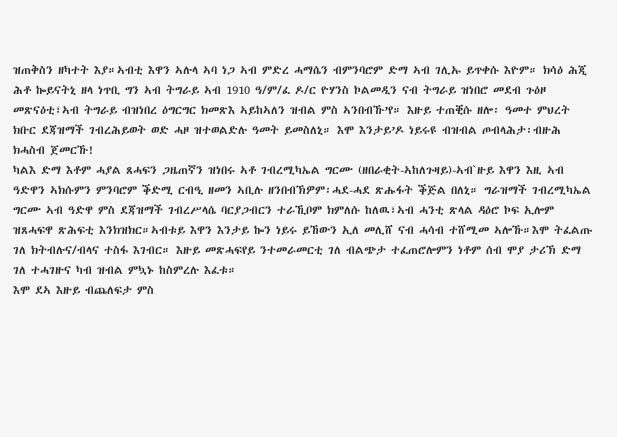ዝጠቅስን ዘካተት እያ።ኣብቲ እዋን ኣሉላ ኣባ ነጋ ኣብ ምድረ ሓማሴን ብምንባሮም ድማ ኣብ ገሊኡ ይጥቀሱ እዮም። ክሳዕ ሕጂ ሕቶ ኰይናትኒ ዘላ ነጥቢ ግን ኣብ ትግራይ ኣብ 1910 ዓ/ም/ፈ ዶ/ር ዮሃንስ ኮልመዲን ናብ ትግራይ ዝነበሮ መደብ ጉዕዞ መጽናዕቲ፣ኣብ ትግራይ ብዝነበረ ዕግርግር ክመጽእ ኣይከኣለን ዝብል ምስ ኣንበብኹ’የ። እዙይ ተጠቒሱ ዘሎ፡ ዓመተ ምህረት ክቡር ደጃዝማች ገብረሕይወት ወድ ሓዞ ዝተወልድሉ ዓመት ይመስለኒ። እሞ እንታይ’ዶ ነይሩዩ ብዝብል ጦብላሕታ፡ብዙሕ ክሓስብ ጀመርኹ!
ካልእ ድማ እቶም ሓያል ጸሓፍን ጋዜጠኛን ዝነበሩ ኣቶ ገብረሚካኤል ግርሙ (ዘበራቂት-ኣከለጉዛይ)-ኣብ`ዙይ እዋን እዚ ኣብ ዓድዋን ኣክሱምን ምንባሮም ቕድሚ ርብዒ ዘመን ኣቢሉ ዘንበብኽዎም፡ሓደ-ሓደ ጽሑፋት ቕጅል በለኒ። ግራዝማች ገብረሚካኤል ግርሙ ኣብ ዓድዋ ምስ ደጃዝማች ገብረሥላሴ ባርያጋብርን ተራኺቦም ክምለሱ ከለዉ፣ኣብ ሓንቲ ጽላል ዳዕሮ ኮፍ ኢሎም ዝጸሓፍዋ ጽሕፍቲ እንክዝክር።ኣብቱይ እዋን እንታይ ኰን ነይሩ ይኸውን ኢለ መሊሸ ናብ ሓሳብ ተሸሚመ ኣሎኹ።እሞ ትፈልጡ ገለ ክትብሉና/ብላና ተስፋ እገብር። እዙይ መጽሓፍየይ ንተመራመርቲ ገለ ብልጭታ ተፈጠሮሎምን ነቶም ሰብ ሞያ ታሪኽ ድማ ገለ ተሓገዙና ካብ ዝብል ምኳኑ ከስምረሉ እፈቱ።
እሞ ደኣ እዙይ ብጨለፍታ ምስ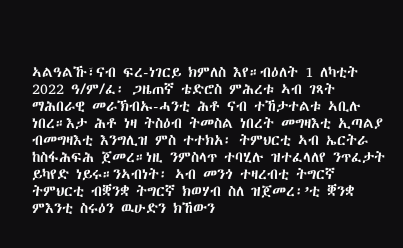ኣልዓልኹ፣ናብ ፍረ-ነገርይ ክምለስ እየ።ብዕለት 1 ለካቲት 2022 ዓ/ም/ፈ፡ ጋዜጠኛ ቴድሮስ ምሕረቱ ኣብ ገጻት ማሕበራዊ መራኽብኡ-ሓንቲ ሕቶ ናብ ተኸታተልቱ ኣቢሉ ነበረ።እታ ሕቶ ነዛ ትስዕብ ትመስል ነበረት መግዛእቲ ኢጣልያ ብመግዛእቲ እንግሊዝ ምስ ተተክአ፡ ትምህርቲ ኣብ ኤርትራ ከስፋሕፍሕ ጀመረ።ነዚ ንምስላጥ ተባሂሉ ዝተፈላለየ ንጥፈታት ይካየድ ነይሩ።ንኣብነት፡ ኣብ መንጎ ተዛረብቲ ትግርኛ ትምህርቲ ብቛንቋ ትግርኛ ክወሃብ ስለ ዝጀመረ፡’ቲ ቛንቋ ምእንቲ ስሩዕን ዉሁድን ክኸውን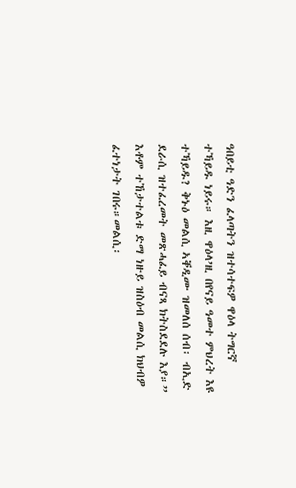ዓበይቲ ዓድን ፈላጣትን ዝተሳተፍዎ ዋዕላ ትግርኛ ተኻይዱ ነይሩ። እዚ ዋዕላ’ዚ በየናይ ዓመተ ምህረት እዩ ተኻይዱ? ቅኑዕ መልሲ ኣቐዲሙ ዝመለሰ ሰብ፡ ብኢድ ደራሲ ዝተፈረመት መጽሓፈይ ብናጻ ክትስደደሉ እያ።”
እቶም ተኸታተልቱ ድማ ነዙይ ዝስዕብ መልሲ ክህብዎ ፈተነታት ገበሩ።መልሲ፡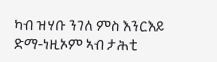ካብ ዝሃቡ ንገለ ምስ እንርእይ ድማ-ነዚኦም ኣብ ታሕቲ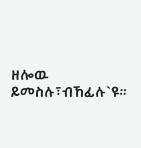ዘሎዉ ይመስሉ፣ብኸፊሉ`ዩ።